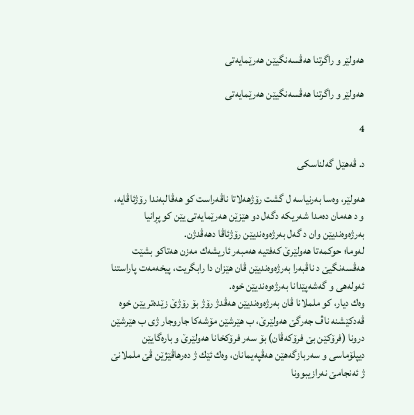هه‌ولێر و راگرتنا هه‌ڤسه‌نگیێن هه‌رێمایه‌تی

هه‌ولێر و راگرتنا هه‌ڤسه‌نگیێن هه‌رێمایه‌تی

4

د. ڤه‌هێل گه‌لناسكی

هه‌ولێر، وه‌سا به‌رنیاسه‌ ل گشت رۆژهه‌لاتا ناڤه‌راست كو هه‌ڤالبه‌ندا رۆژئاڤایه‌، و د هه‌مان ده‌مدا شه‌ریكه‌ دگه‌ل دو هێزێن هه‌رێمایه‌تی یێن كو پڕانیا به‌رژه‌وه‌ندیێن وان د گه‌ل به‌رژه‌وه‌ندیێن رۆژئاڤا دهه‌ڤدژن.
له‌وما؛ حوكمه‌تا هه‌ولێرێ كه‌فتیه‌ هه‌مبه‌ر ئاریشه‌ك مه‌زن هه‌تاكو بشێت هه‌ڤسه‌نگیێ د ناڤبه‌را به‌رژه‌وه‌ندیێن ڤان هێزان دا رابگریت، پیخه‌مه‌ت پاراستنا ئه‌وله‌هی و گه‌شه‌پێدانا به‌رژه‌وه‌ندیێن خوه‌.
وه‌ك دیار، كو ململانا ڤان به‌رژه‌وه‌ندیێن هه‌ڤدژ رۆژ بۆ رۆژێ زێده‌تر یێن خوه‌ ڤه‌دكێشنه‌ ناڤ جه‌رگێ هه‌ولێرێ، ب هێرشێن مۆشه‌كا جاروجار ژی ب هێرشێن درونا (فرۆكێن بێ فرۆكه‌ڤان) بۆ سه‌ر فرۆكخانا هه‌ولێرێ و باره‌گایێن دیپلۆماسی و سه‌ربازگه‌هێن هه‌ڤپه‌یمانان، وه‌ك ئێك ژ ده‌رهاڤێژێن ڤێ ململانێ ژ ئه‌نجامێ نه‌رازیبوونا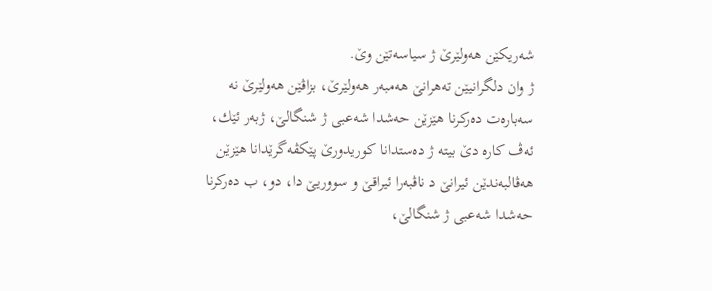شه‌ریكێن هه‌ولێرێ ژ سیاسه‌تێن وێ.
ژ وان دلگرانیێن ته‌هرانێ هه‌مبه‌ر هه‌ولێرێ، بزاڤێن هه‌ولێرێ نه‌ سه‌باره‌ت ده‌ركرنا هێزێن حه‌شدا شه‌عبی ژ شنگالێ، ژبه‌ر ئێك، ئه‌ڤ كاره‌ دێ بیته‌ ژ ده‌ستدانا كوریدورێ پێكڤه‌گرێدانا هێزێن هه‌ڤالبه‌ندێن ئیرانێ د ناڤبه‌را ئیراقێ و سووریێ دا، دو، ب ده‌ركرنا حه‌شدا شه‌عبی ژ شنگالێ،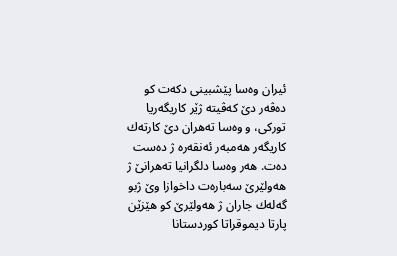ئیران وه‌سا پێشبینی دكه‌ت كو ده‌ڤه‌ر دێ كه‌ڤیته‌ ژێر كاریگه‌ریا توركی، و وه‌سا ته‌هران دێ كارته‌ك كاریگه‌ر هه‌مبه‌ر ئه‌نقه‌ره‌ ژ ده‌ست ده‌ت. هه‌ر وه‌سا دلگرانیا ته‌هرانێ ژ هه‌ولێرێ سه‌باره‌ت داخوازا وێ ژبو گه‌له‌ك جاران ژ هه‌ولێرێ كو هێزێن پارتا دیموقراتا كوردستانا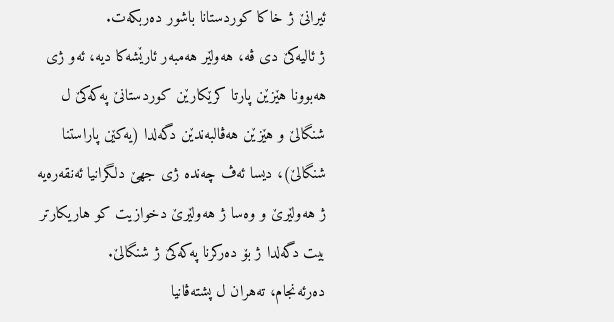ئیرانێ ژ خاكا كوردستانا باشور ده‌ربكه‌ت.
ژ ئالیه‌كێ دی ڤه‌، هه‌ولێر هه‌مبه‌ر ئارێشه‌كا دیه‌، ئه‌و ژی هه‌بوونا هێزێن پارتا كرێكارێن كوردستانێ په‌كه‌كێ ل شنگالێ و هێزێن هه‌ڤالبه‌ندێن دگه‌لدا (یه‌كێن پاراستنا شنگالێ)، دیسا ئه‌ڤ چه‌نده‌ ژی جهێ دلگرانیا ئه‌نقه‌ره‌یه‌ ژ هه‌ولێرێ و وه‌سا ژ هه‌ولێرێ دخوازیت كو هاریكارتر بیت دگه‌لدا ژ بۆ ده‌ركرنا په‌كه‌كێ ژ شنگالێ.
ده‌رئه‌نجام، ته‌هران ل پشته‌ڤانیا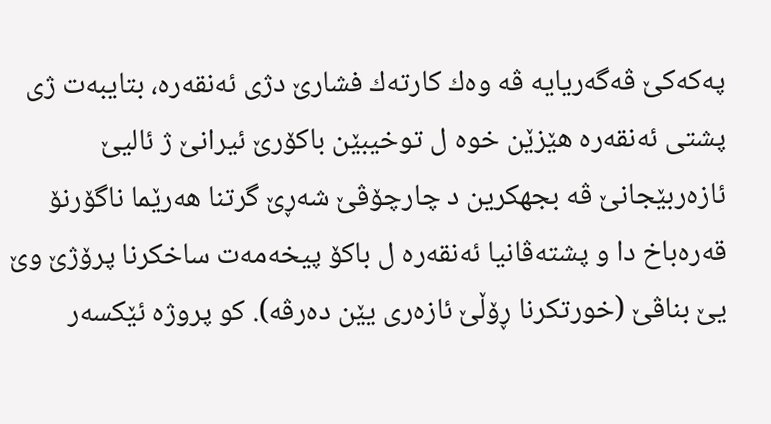په‌كه‌كێ ڤه‌گه‌ریایه‌ ڤه‌ وه‌ك كارته‌ك فشارێ دژی ئه‌نقه‌ره‌، بتایبه‌ت ژی پشتی ئه‌نقه‌ره‌ هێزێن خوه‌ ل توخیبێن باكۆرێ ئیرانێ ژ ئالیێ ئازه‌ربێجانێ ڤه‌ بجهكرین د چارچۆڤێ شه‌ڕێ گرتنا هه‌رێما ناگۆرنۆ قه‌ره‌باخ دا و پشته‌ڤانیا ئه‌نقه‌ره‌ ل باكۆ پیخه‌مه‌ت ساخكرنا پرۆژێ وێ یێ بناڤێ (خورتكرنا ڕۆڵێ ئازه‌ری یێن ده‌رڤه‌). كو پروژه‌ ئێكسه‌ر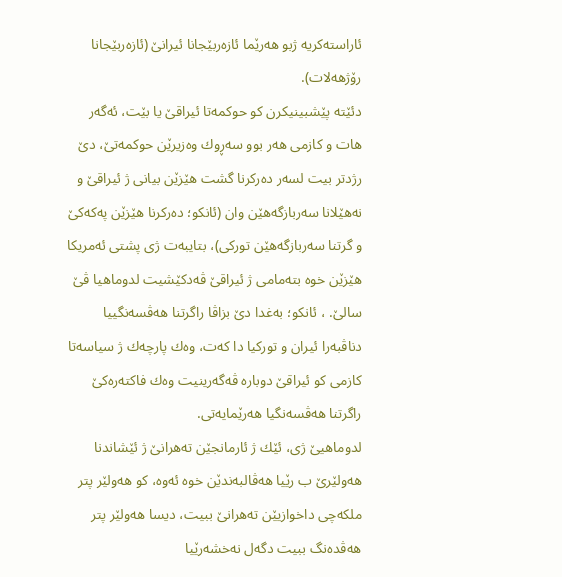ئاراسته‌كریه‌ ژبو هه‌رێما ئازه‌ربێجانا ئیرانێ (ئازه‌ربێجانا رۆژهه‌لات).
دئێته‌ پێشبینیكرن كو حوكمه‌تا ئیراقێ یا بێت، ئه‌گه‌ر هات و كازمی هه‌ر بوو سه‌ڕوك وه‌زیرێن حوكمه‌تێ، دێ رژدتر بیت لسه‌ر ده‌ركرنا گشت هێزێن بیانی ژ ئیراقێ و نه‌هێلانا سه‌ربازگه‌هێن وان (ئانكو؛ ده‌ركرنا هێزێن په‌كه‌كێ و گرتنا سه‌ربازگه‌هێن توركی)، بتایبه‌ت ژی پشتی ئه‌مریكا هێزێن خوه‌ بته‌مامی ژ ئیراقێ ڤه‌دكێشیت لدوماهیا ڤێ سالێ. ، ئانكو؛ به‌غدا دێ بزاڤا راگرتنا هه‌ڤسه‌نگییا دناڤبه‌را ئیران و توركیا دا كه‌ت، وه‌ك پارچه‌ك ژ سیاسه‌تا كازمی كو ئیراقێ دوباره‌ ڤه‌گه‌رینیت وه‌ك فاكته‌ره‌كێ راگرتنا هه‌ڤسه‌نگیا هه‌رێمایه‌تی.
لدوماهیێ ژی، ئێك ژ ئارمانجێن ته‌هرانێ ژ ئێشاندنا هه‌ولێرێ ب رێیا هه‌ڤالبه‌ندێن خوه‌ ئه‌وه‌، كو هه‌ولێر پتر ملكه‌چی داخوازیێن ته‌هرانێ ببیت، دیسا هه‌ولێر پتر هه‌ڤده‌نگ ببیت دگه‌ل نه‌خشه‌رێیا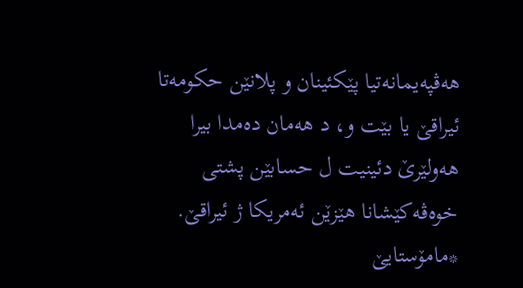هه‌ڤپه‌یمانه‌تیا پێكئینان و پلانێن حكومه‌تا ئیراقێ یا بێت و، د هه‌مان ده‌مدا بیرا هه‌ولێرێ دئینیت ل حسابێن پشتی خوه‌ڤه‌كێشانا هێزێن ئه‌مریكا ژ ئیراقێ.
*مامۆستایێ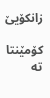زانكۆیێ

کۆمێنتا تە